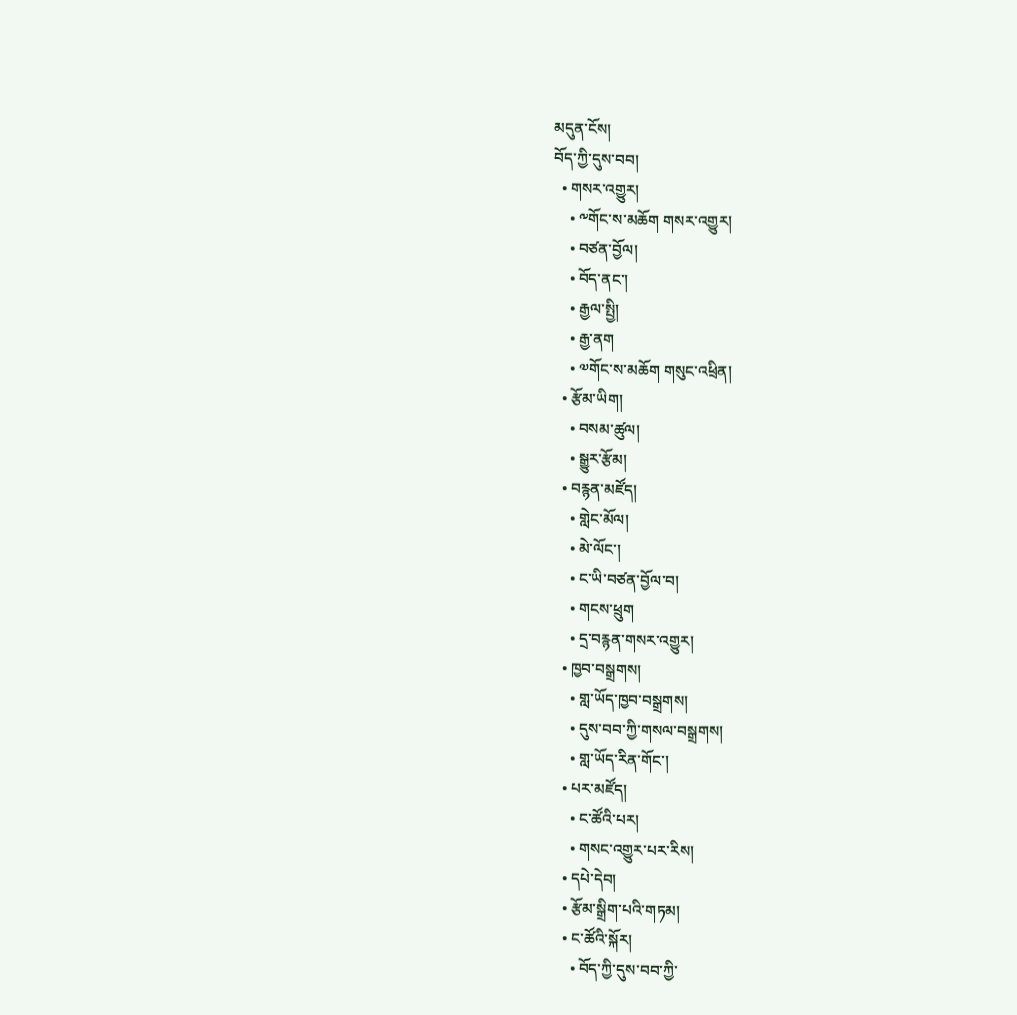མདུན་ངོས།
བོད་ཀྱི་དུས་བབ།
  • གསར་འགྱུར།
    • ༸གོང་ས་མཆོག གསར་འགྱུར།
    • བཙན་བྱོལ།
    • བོད་ནང་།
    • རྒྱལ་སྤྱི།
    • རྒྱ་ནག
    • ༧གོང་ས་མཆོག གསུང་འཕྲིན།
  • རྩོམ་ཡིག།
    • བསམ་ཚུལ།
    • སྒྱུར་རྩོམ།
  • བརྙན་མཛོད།
    • གླེང་མོལ།
    • མེ་ལོང་།
    • ང་ཡི་བཙན་བྱོལ་བ།
    • གངས་ཕྲུག
    • དྲ་བརྙན་གསར་འགྱུར།
  • ཁྱབ་བསྒྲགས།
    • གླ་ཡོད་ཁྱབ་བསྒྲགས།
    • དུས་བབ་ཀྱི་གསལ་བསྒྲགས།
    • གླ་ཡོད་རིན་གོང་།
  • པར་མཛོད།
    • ང་ཚོའི་པར།
    • གསང་འགྱུར་པར་རིས།
  • དཔེ་དེབ།
  • རྩོམ་སྒྲིག་པའི་གཏམ།
  • ང་ཚོའི་སྐོར།
    • བོད་ཀྱི་དུས་བབ་ཀྱི་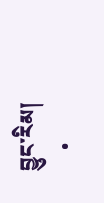བྱུང་རིམ།
    •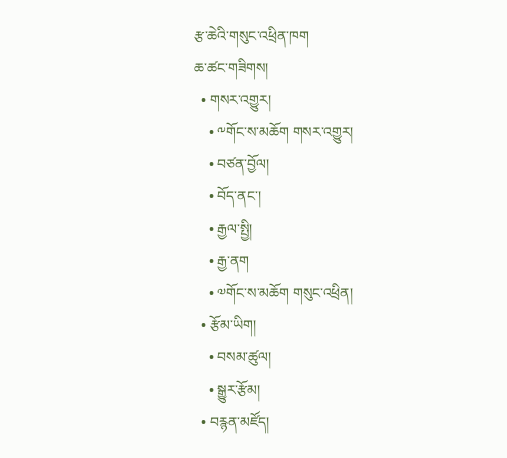རྩ་ཆེའི་གསུང་འཕྲིན་ཁག
ཆ་ཚང་གཟིགས།
  • གསར་འགྱུར།
    • ༸གོང་ས་མཆོག གསར་འགྱུར།
    • བཙན་བྱོལ།
    • བོད་ནང་།
    • རྒྱལ་སྤྱི།
    • རྒྱ་ནག
    • ༧གོང་ས་མཆོག གསུང་འཕྲིན།
  • རྩོམ་ཡིག།
    • བསམ་ཚུལ།
    • སྒྱུར་རྩོམ།
  • བརྙན་མཛོད།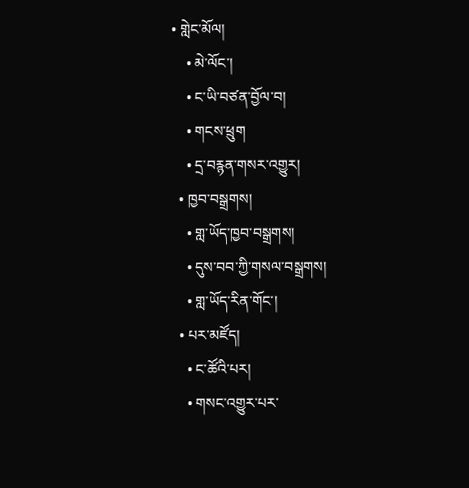• གླེང་མོལ།
    • མེ་ལོང་།
    • ང་ཡི་བཙན་བྱོལ་བ།
    • གངས་ཕྲུག
    • དྲ་བརྙན་གསར་འགྱུར།
  • ཁྱབ་བསྒྲགས།
    • གླ་ཡོད་ཁྱབ་བསྒྲགས།
    • དུས་བབ་ཀྱི་གསལ་བསྒྲགས།
    • གླ་ཡོད་རིན་གོང་།
  • པར་མཛོད།
    • ང་ཚོའི་པར།
    • གསང་འགྱུར་པར་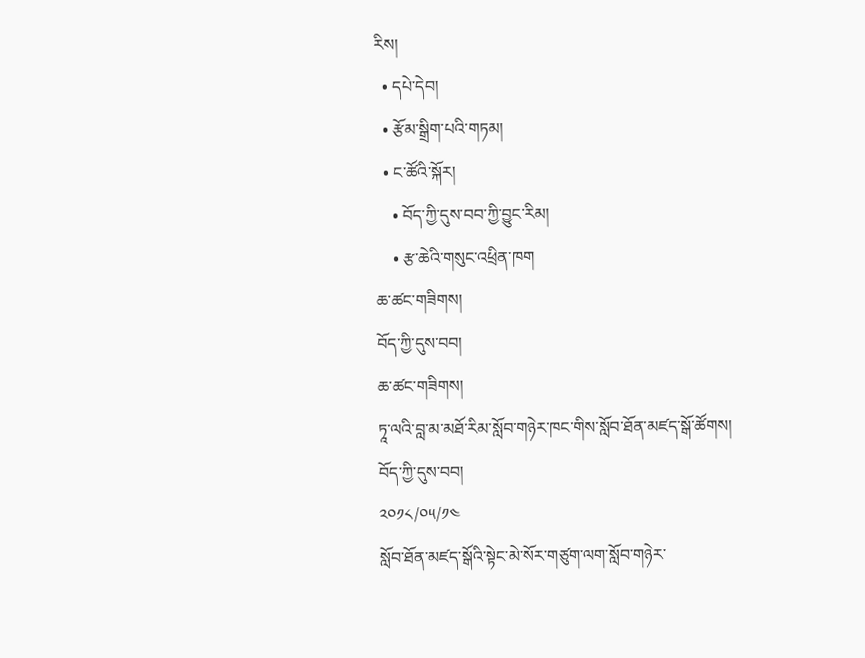རིས།
  • དཔེ་དེབ།
  • རྩོམ་སྒྲིག་པའི་གཏམ།
  • ང་ཚོའི་སྐོར།
    • བོད་ཀྱི་དུས་བབ་ཀྱི་བྱུང་རིམ།
    • རྩ་ཆེའི་གསུང་འཕྲིན་ཁག
ཆ་ཚང་གཟིགས།
བོད་ཀྱི་དུས་བབ།
ཆ་ཚང་གཟིགས།
ཏཱ་ལའི་བླ་མ་མཐོ་རིམ་སློབ་གཉེར་ཁང་གིས་སློབ་ཐོན་མཛད་སྒོ་ཚོགས།
བོད་ཀྱི་དུས་བབ།
༢༠༡༨/༠༥/༡༤
སློབ་ཐོན་མཛད་སྒོའི་སྟེང་མེ་སོར་གཙུག་ལག་སློབ་གཉེར་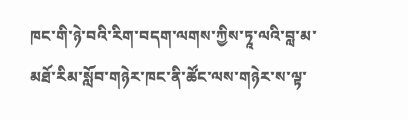ཁང་གི་ཉེ་བའི་རིག་བདག་ལགས་ཀྱིས་ཏཱ་ལའི་བླ་མ་མཐོ་རིམ་སློབ་གཉེར་ཁང་ནི་ཚོང་ལས་གཉེར་ས་ལྟ་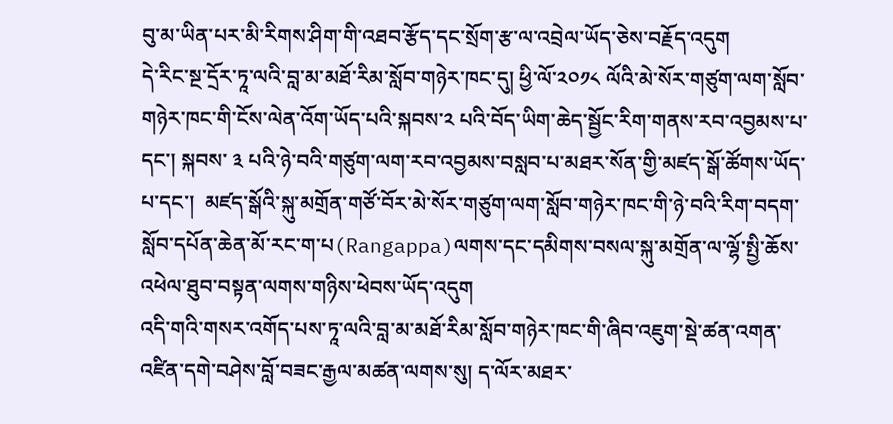བུ་མ་ཡིན་པར་མི་རིགས་ཤིག་གི་འཐབ་རྩོད་དང་སྲོག་རྩ་ལ་འབྲེལ་ཡོད་ཅེས་བརྗོད་འདུག
དེ་རིང་སྔ་དྲོར་ཏཱ་ལའི་བླ་མ་མཐོ་རིམ་སློབ་གཉེར་ཁང་དུ། ཕྱི་ལོ་༢༠༡༨ ལོའི་མེ་སོར་གཙུག་ལག་སློབ་གཉེར་ཁང་གི་ངོས་ལེན་འོག་ཡོད་པའི་སྐབས་༢ པའི་བོད་ཡིག་ཆེད་སྦྱོང་རིག་གནས་རབ་འབྱམས་པ་དང་། སྐབས་ ༣ པའི་ཉེ་བའི་གཙུག་ལག་རབ་འབྱམས་བསླབ་པ་མཐར་སོན་གྱི་མཛད་སྒོ་ཚོགས་ཡོད་པ་དང་།  མཛད་སྒོའི་སྐུ་མགྲོན་གཙོ་བོར་མེ་སོར་གཙུག་ལག་སློབ་གཉེར་ཁང་གི་ཉེ་བའི་རིག་བདག་སློབ་དཔོན་ཆེན་མོ་རང་ག་པ(Rangappa)ལགས་དང་དམིགས་བསལ་སྐུ་མགྲོན་ལ་ལྷོ་སྤྱི་ཆོས་འཕེལ་ཐུབ་བསྟན་ལགས་གཉིས་ཕེབས་ཡོད་འདུག
འདི་གའི་གསར་འགོད་པས་ཏཱ་ལའི་བླ་མ་མཐོ་རིམ་སློབ་གཉེར་ཁང་གི་ཞིབ་འཇུག་སྡེ་ཚན་འགན་འཛིན་དགེ་བཤེས་བློ་བཟང་རྒྱལ་མཚན་ལགས་སུ། ད་ལོར་མཐར་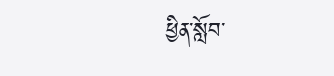ཕྱིན་སློབ་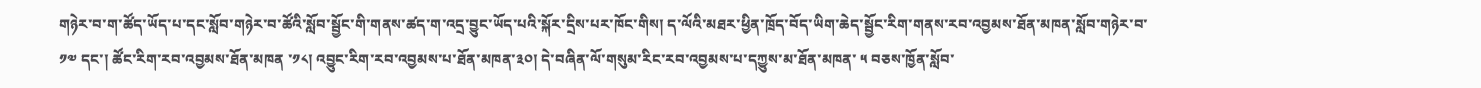གཉེར་བ་ག་ཚོད་ཡོད་པ་དང་སློབ་གཉེར་བ་ཚོའི་སློབ་སྦྱོང་གི་གནས་ཚད་ག་འདྲ་བྱུང་ཡོད་པའི་སྐོར་དྲིས་པར་ཁོང་གིས། ད་ལོའི་མཐར་ཕྱིན་ཁྲོད་བོད་ཡིག་ཆེད་སྦྱོང་རིག་གནས་རབ་འབྱམས་ཐོན་མཁན་སློབ་གཉེར་བ་ ༡༧ དང་། ཚོང་རིག་རབ་འབྱམས་ཐོན་མཁན ་༡༨། འབྱུང་རིག་རབ་འབྱམས་པ་ཐོན་མཁན་༣༠། དེ་བཞིན་ལོ་གསུམ་རིང་རབ་འབྱམས་པ་དཀྱུས་མ་ཐོན་མཁན་ ༥ བཅས་ཁྱོན་སློབ་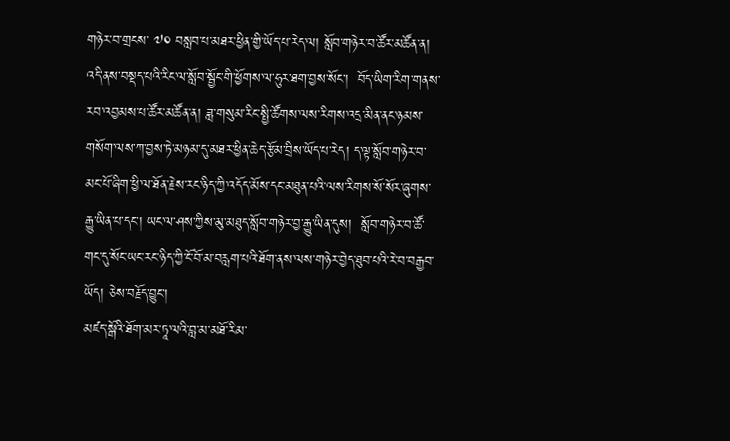གཉེར་བ་གྲངས་ ༧༠ བསླབ་པ་མཐར་ཕྱིན་གྱི་ཡོད་པ་རེད་ལ། སློབ་གཉེར་བ་ཚོར་མཚོན་ན། འདི་ནས་བསྡད་པའི་རིང་ལ་སློབ་སྦྱོང་གི་ཕྱོགས་ལ་ཧུར་ཐག་བྱས་སོང་།  བོད་ཡིག་རིག་གནས་རབ་འབྱམས་པ་ཚོར་མཚོན་ན། ཟླ་གསུམ་རིང་སྤྱི་ཚོགས་ལས་རིགས་འདྲ་མིན་ནང་ཉམས་གསོག་ལས་ཀ་བྱས་ཏེ་མཉམ་དུ་མཐར་ཕྱིན་ཆེད་རྩོམ་བྲིས་ཡོད་པ་རེད། ད་ལྟ་སློབ་གཉེར་བ་མང་པོ་ཞིག་ཕྱི་ལ་ཐོན་རྗེས་རང་ཉིད་ཀྱི་འདོད་མོས་དང་མཐུན་པའི་ལས་རིགས་སོ་སོར་ཞུགས་རྒྱུ་ཡིན་པ་དང་། ཡང་ལ་ཤས་ཀྱིས་མུ་མཐུད་སློབ་གཉེར་བྱ་རྒྱུ་ཡིན་དུས།  སློབ་གཉེར་བ་ཚོ་གང་དུ་སོང་ཡང་རང་ཉིད་ཀྱི་ངོ་བོ་མ་བརླག་པའི་ཐོག་ནས་ལས་གཉེར་བྱེད་ཐུབ་པའི་རེ་བ་བརྒྱབ་ཡོད། ཅེས་བརྗོད་བྱུང་།
མཛད་སྒོའི་ཐོག་མར་ཏཱ་ལའི་བླ་མ་མཐོ་རིམ་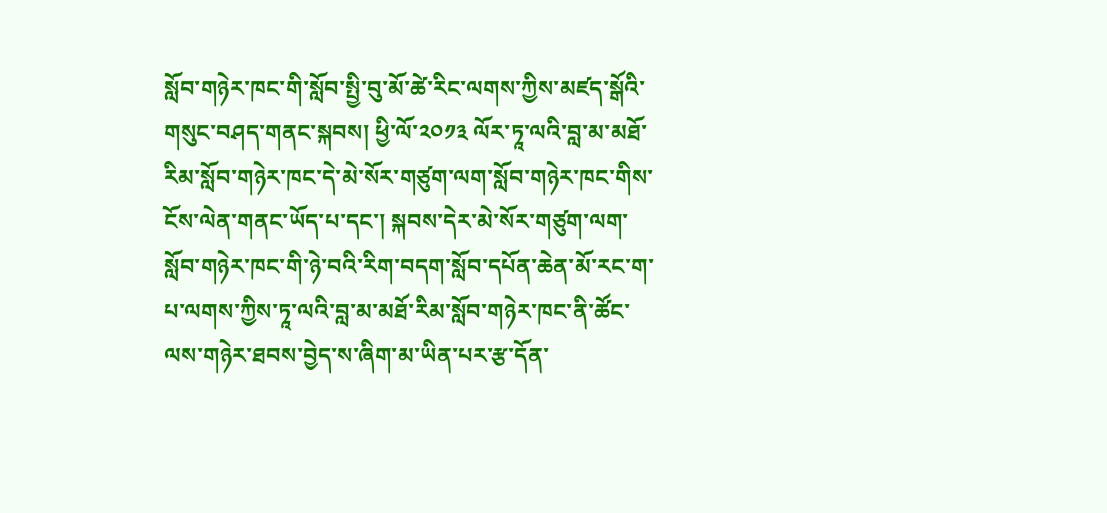སློབ་གཉེར་ཁང་གི་སློབ་སྤྱི་བུ་མོ་ཚེ་རིང་ལགས་ཀྱིས་མཛད་སྒོའི་གསུང་བཤད་གནང་སྐབས། ཕྱི་ལོ་༢༠༡༣ ལོར་ཏཱ་ལའི་བླ་མ་མཐོ་རིམ་སློབ་གཉེར་ཁང་དེ་མེ་སོར་གཙུག་ལག་སློབ་གཉེར་ཁང་གིས་ངོས་ལེན་གནང་ཡོད་པ་དང་། སྐབས་དེར་མེ་སོར་གཙུག་ལག་སློབ་གཉེར་ཁང་གི་ཉེ་བའི་རིག་བདག་སློབ་དཔོན་ཆེན་མོ་རང་ག་པ་ལགས་ཀྱིས་ཏཱ་ལའི་བླ་མ་མཐོ་རིམ་སློབ་གཉེར་ཁང་ནི་ཚོང་ལས་གཉེར་ཐབས་བྱེད་ས་ཞིག་མ་ཡིན་པར་རྩ་དོན་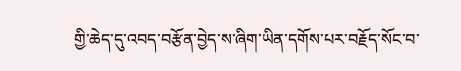གྱི་ཆེད་དུ་འབད་བརྩོན་བྱེད་ས་ཞིག་ཡིན་དགོས་པར་བརྗོད་སོང་བ་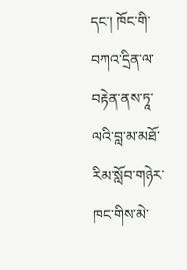དང་། ཁོང་གི་བཀའ་དྲིན་ལ་བརྟེན་ནས་ཏཱ་ལའི་བླ་མ་མཐོ་རིམ་སློབ་གཉེར་ཁང་གིས་མེ་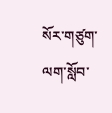སོར་གཙུག་ལག་སློབ་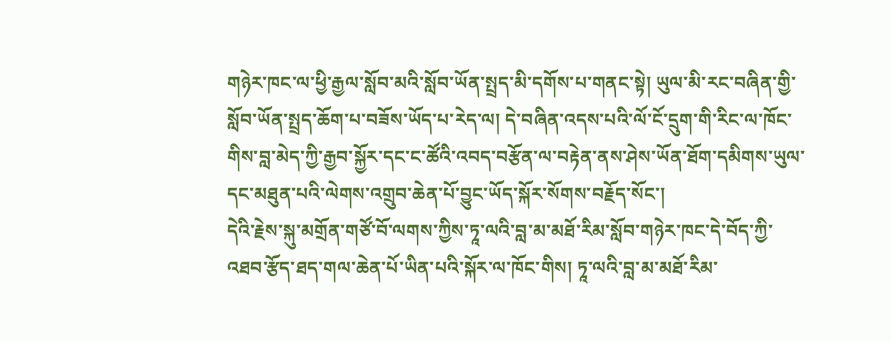གཉེར་ཁང་ལ་ཕྱི་རྒྱལ་སློབ་མའི་སློབ་ཡོན་སྤྲད་མི་དགོས་པ་གནང་སྟེ། ཡུལ་མི་རང་བཞིན་གྱི་སློབ་ཡོན་སྤྲད་ཆོག་པ་བཟོས་ཡོད་པ་རེད་ལ། དེ་བཞིན་འདས་པའི་ལོ་ངོ་དྲུག་གི་རིང་ལ་ཁོང་གིས་བླ་མེད་ཀྱི་རྒྱབ་སྐྱོར་དང་ང་ཚོའི་འབད་བརྩོན་ལ་བརྟེན་ནས་ཤེས་ཡོན་ཐོག་དམིགས་ཡུལ་དང་མཐུན་པའི་ལེགས་འགྲུབ་ཆེན་པོ་བྱུང་ཡོད་སྐོར་སོགས་བརྗོད་སོང་།
དེའི་རྗེས་སྐུ་མགྲོན་གཙོ་བོ་ལགས་ཀྱིས་ཏཱ་ལའི་བླ་མ་མཐོ་རིམ་སློབ་གཉེར་ཁང་དེ་བོད་ཀྱི་འཐབ་རྩོད་ཐད་གལ་ཆེན་པོ་ཡིན་པའི་སྐོར་ལ་ཁོང་གིས། ཏཱ་ལའི་བླ་མ་མཐོ་རིམ་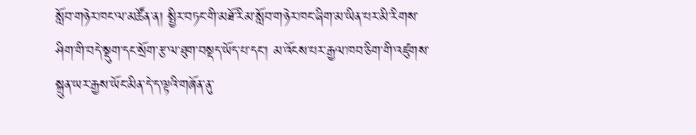སློབ་གཉེར་ཁང་ལ་མཚོན་ན། སྤྱིར་བཏང་གི་མཐོ་རིམ་སློབ་གཉེར་ཁང་ཞིག་མ་ཡིན་པར་མི་རིགས་ཤིག་གི་བདེ་སྡུག་དང་སྲོག་རྩ་ལ་ཐུག་བསྡད་ཡོད་པ་དང་། མ་འོངས་པར་རྒྱལ་ཁབ་ཅིག་གི་འཛུགས་སྐྲུན་ཡར་རྒྱས་ཡོང་མིན་དེ་ད་ལྟའི་གཞོན་ནུ་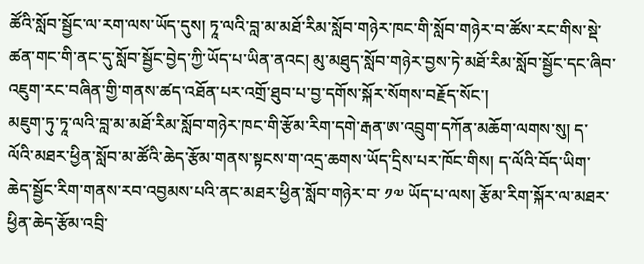ཚོའི་སློབ་སྦྱོང་ལ་རག་ལས་ཡོད་དུས། ཏཱ་ལའི་བླ་མ་མཐོ་རིམ་སློབ་གཉེར་ཁང་གི་སློབ་གཉེར་བ་ཚོས་རང་གིས་སྡེ་ཚན་གང་གི་ནང་དུ་སློབ་སྦྱོང་བྱེད་ཀྱི་ཡོད་པ་ཡིན་ནའང། མུ་མཐུད་སློབ་གཉེར་བྱས་ཏེ་མཐོ་རིམ་སློབ་སྦྱོང་དང་ཞིབ་འཇུག་རང་བཞིན་གྱི་གནས་ཚད་འཐོན་པར་འགྲོ་ཐུབ་པ་བྱ་དགོས་སྐོར་སོགས་བརྗོད་སོང་།
མཇུག་ཏུ་ཏཱ་ལའི་བླ་མ་མཐོ་རིམ་སློབ་གཉེར་ཁང་གི་རྩོམ་རིག་དགེ་རྒན་ཨ་འབྲུག་དཀོན་མཆོག་ལགས་སུ། ད་ལོའི་མཐར་ཕྱིན་སློབ་མ་ཚོའི་ཆེད་རྩོམ་གནས་སྟངས་ག་འདྲ་ཆགས་ཡོད་དྲིས་པར་ཁོང་གིས། ད་ལོའི་བོད་ཡིག་ཆེད་སྦྱོང་རིག་གནས་རབ་འབྱམས་པའི་ནང་མཐར་ཕྱིན་སློབ་གཉེར་བ་ ༡༧ ཡོད་པ་ལས། རྩོམ་རིག་སྐོར་ལ་མཐར་ཕྱིན་ཆེད་རྩོམ་འབྲི་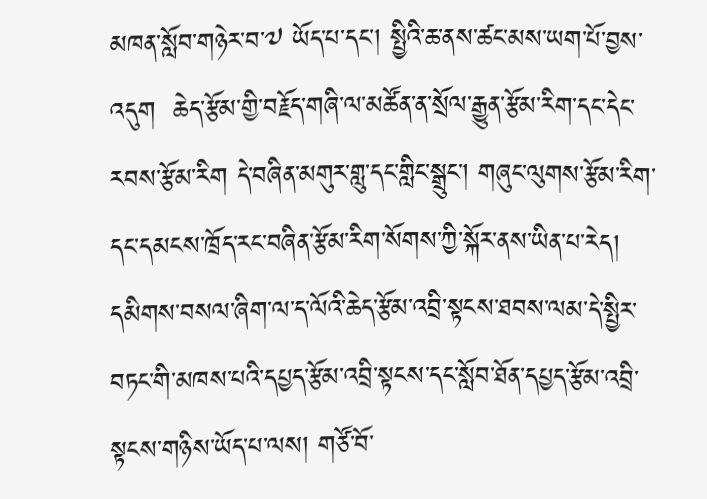མཁན་སློབ་གཉེར་བ་༧ ཡོད་པ་དང་། སྤྱིའི་ཆ་ནས་ཚང་མས་ཡག་པོ་བྱས་འདུག  ཆེད་རྩོམ་གྱི་བརྗོད་གཞི་ལ་མཚོན་ན་སྲོལ་རྒྱུན་རྩོམ་རིག་དང་དེང་རབས་རྩོམ་རིག དེ་བཞིན་མགུར་གླུ་དང་གླིང་སྒྲུང་། གཞུང་ལུགས་རྩོམ་རིག་དང་དམངས་ཁྲོད་རང་བཞིན་རྩོམ་རིག་སོགས་ཀྱི་སྐོར་ནས་ཡིན་པ་རེད། དམིགས་བསལ་ཞིག་ལ་ད་ལོའི་ཆེད་རྩོམ་འབྲི་སྟངས་ཐབས་ལམ་དེ་སྤྱིར་བཏང་གི་མཁས་པའི་དཔྱད་རྩོམ་འབྲི་སྟངས་དང་སློབ་ཐོན་དཔྱད་རྩོམ་འབྲི་སྟངས་གཉིས་ཡོད་པ་ལས། གཙོ་བོ་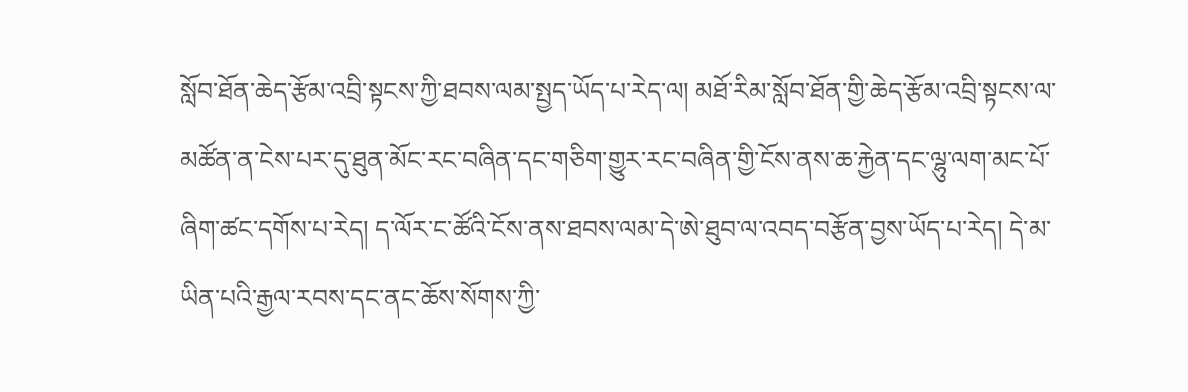སློབ་ཐོན་ཆེད་རྩོམ་འབྲི་སྟངས་ཀྱི་ཐབས་ལམ་སྤྱད་ཡོད་པ་རེད་ལ། མཐོ་རིམ་སློབ་ཐོན་གྱི་ཆེད་རྩོམ་འབྲི་སྟངས་ལ་མཚོན་ན་ངེས་པར་དུ་ཐུན་མོང་རང་བཞིན་དང་གཅིག་གྱུར་རང་བཞིན་གྱི་ངོས་ནས་ཆ་རྐྱེན་དང་ལྷུ་ལག་མང་པོ་ཞིག་ཚང་དགོས་པ་རེད། ད་ལོར་ང་ཚོའི་ངོས་ནས་ཐབས་ལམ་དེ་ཨེ་ཐུབ་ལ་འབད་བརྩོན་བྱས་ཡོད་པ་རེད། དེ་མ་ཡིན་པའི་རྒྱལ་རབས་དང་ནང་ཆོས་སོགས་ཀྱི་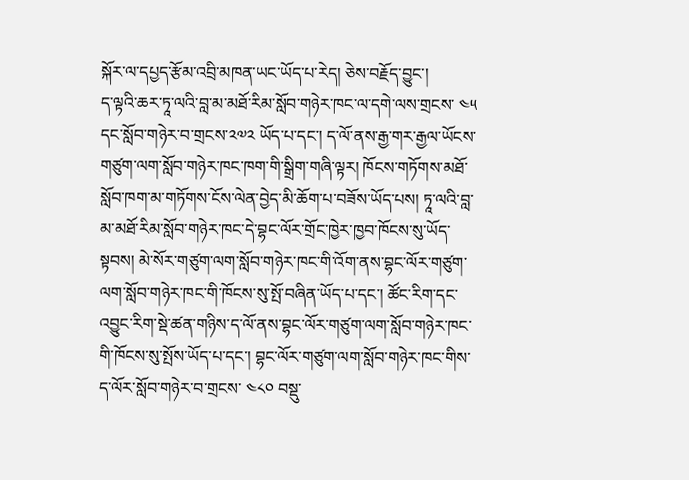སྐོར་ལ་དཔྱད་རྩོམ་འབྲི་མཁན་ཡང་ཡོད་པ་རེད། ཅེས་བརྗོད་བྱུང་།
ད་ལྟའི་ཆར་ཏཱ་ལའི་བླ་མ་མཐོ་རིམ་སློབ་གཉེར་ཁང་ལ་དགེ་ལས་གྲངས་ ༤༥ དང་སློབ་གཉེར་བ་གྲངས་༢༧༢ ཡོད་པ་དང་། ད་ལོ་ནས་རྒྱ་གར་རྒྱལ་ཡོངས་གཙུག་ལག་སློབ་གཉེར་ཁང་ཁག་གི་སྒྲིག་གཞི་ལྟར། ཁོངས་གཏོགས་མཐོ་སློབ་ཁག་མ་གཏོགས་ངོས་ལེན་བྱེད་མི་ཆོག་པ་བཟོས་ཡོད་པས། ཏཱ་ལའི་བླ་མ་མཐོ་རིམ་སློབ་གཉེར་ཁང་དེ་བྷང་ལོར་གྲོང་ཁྱེར་ཁྱབ་ཁོངས་སུ་ཡོད་སྟབས། མེ་སོར་གཙུག་ལག་སློབ་གཉེར་ཁང་གི་འོག་ནས་བྷང་ལོར་གཙུག་ལག་སློབ་གཉེར་ཁང་གི་ཁོངས་སུ་སྤོ་བཞིན་ཡོད་པ་དང་། ཚོང་རིག་དང་འབྱུང་རིག་སྡེ་ཚན་གཉིས་ད་ལོ་ནས་བྷང་ལོར་གཙུག་ལག་སློབ་གཉེར་ཁང་གི་ཁོངས་སུ་སྤོས་ཡོད་པ་དང་། བྷང་ལོར་གཙུག་ལག་སློབ་གཉེར་ཁང་གིས་ད་ལོར་སློབ་གཉེར་བ་གྲངས་ ༤༨༠ བསྡུ་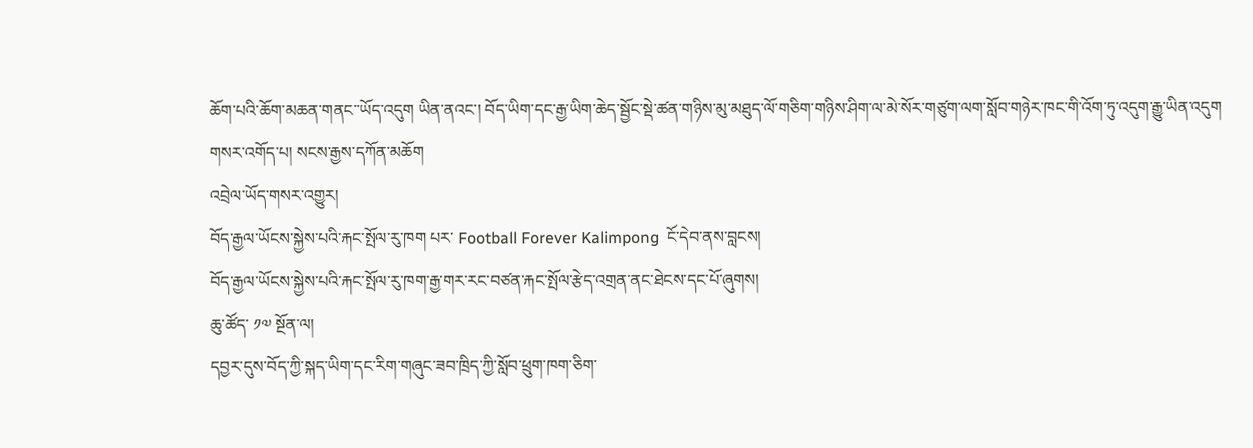ཆོག་པའི་ཆོག་མཆན་གནང་་ཡོད་འདུག ཡིན་ནའང་། བོད་ཡིག་དང་རྒྱ་ཡིག་ཆེད་སྦྱོང་སྡེ་ཚན་གཉིས་མུ་མཐུད་ལོ་གཅིག་གཉིས་ཤིག་ལ་མེ་སོར་གཙུག་ལག་སློབ་གཉེར་ཁང་གི་འོག་ཏུ་འདུག་རྒྱུ་ཡིན་འདུག
གསར་འགོད་པ། སངས་རྒྱས་དཀོན་མཆོག
འབྲེལ་ཡོད་གསར་འགྱུར།
བོད་རྒྱལ་ཡོངས་སྐྱེས་པའི་རྐང་སྤོལ་རུ་ཁག པར་ Football Forever Kalimpong  ངོ་དེབ་ནས་བླངས།
བོད་རྒྱལ་ཡོངས་སྐྱེས་པའི་རྐང་སྤོལ་རུ་ཁག་རྒྱ་གར་རང་བཙན་རྐང་སྤོལ་རྩེད་འགྲན་ནང་ཐེངས་དང་པོ་ཞུགས།
ཆུ་ཚོད་ ༡༧ སྔོན་ལ།
དབྱར་དུས་བོད་ཀྱི་སྐད་ཡིག་དང་རིག་གཞུང་ཟབ་ཁྲིད་ཀྱི་སློབ་ཕྲུག་ཁག་ཅིག་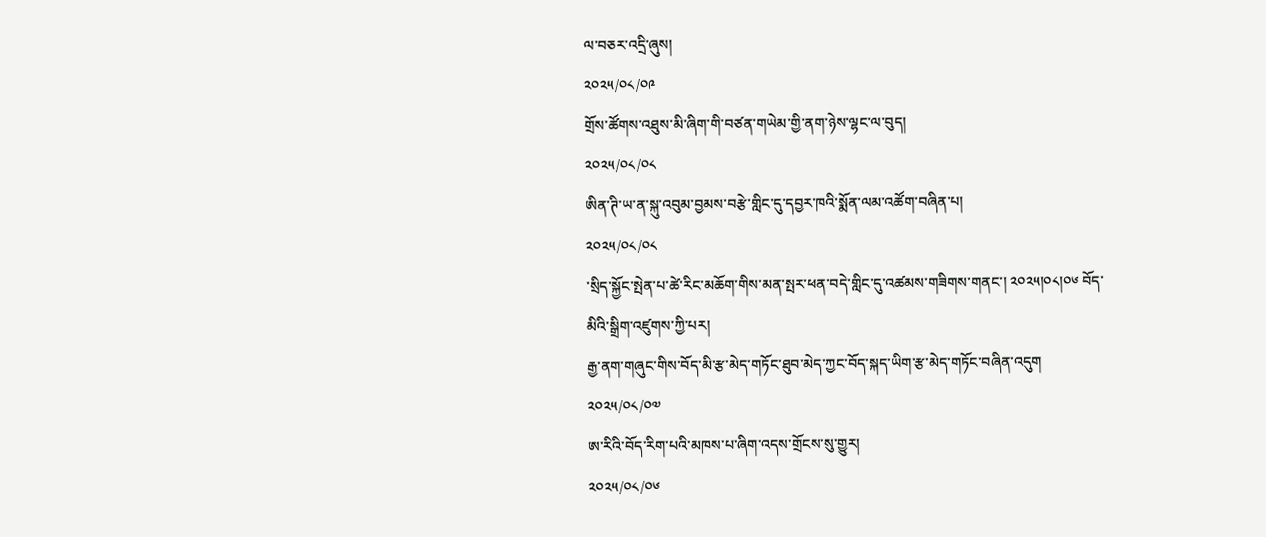ལ་བཅར་འདྲི་ཞུས།
༢༠༢༥/༠༨/༠༩
གྲོས་ཚོགས་འཐུས་མི་ཞིག་གི་བཙན་གཡེམ་གྱི་ནག་ཉེས་ལྷང་ལ་བུད།
༢༠༢༥/༠༨/༠༨
ཨིན་ཊི་ཡ་ན་སྐུ་འབུམ་བྱམས་བརྩེ་གླིང་དུ་དབྱར་ཁའི་སྨོན་ལམ་འཚོག་བཞིན་པ།
༢༠༢༥/༠༨/༠༨
་སྲིད་སྐྱོང་སྤེན་པ་ཚེ་རིང་མཆོག་གིས་མན་སྤར་ཕན་བདེ་གླིང་དུ་འཚམས་གཟིགས་གནང་། ༢༠༢༥།༠༨།༠༦ བོད་མིའི་སྒྲིག་འཛུགས་ཀྱི་པར།
རྒྱ་ནག་གཞུང་གིས་བོད་མི་རྩ་མེད་གཏོང་ཐུབ་མེད་ཀྱང་བོད་སྐད་ཡིག་རྩ་མེད་གཏོང་བཞིན་འདུག
༢༠༢༥/༠༨/༠༧
ཨ་རིའི་བོད་རིག་པའི་མཁས་པ་ཞིག་འདས་གྲོངས་སུ་གྱུར།
༢༠༢༥/༠༨/༠༦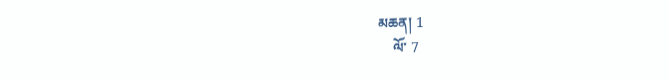མཆན། 1
    ལོ་ 7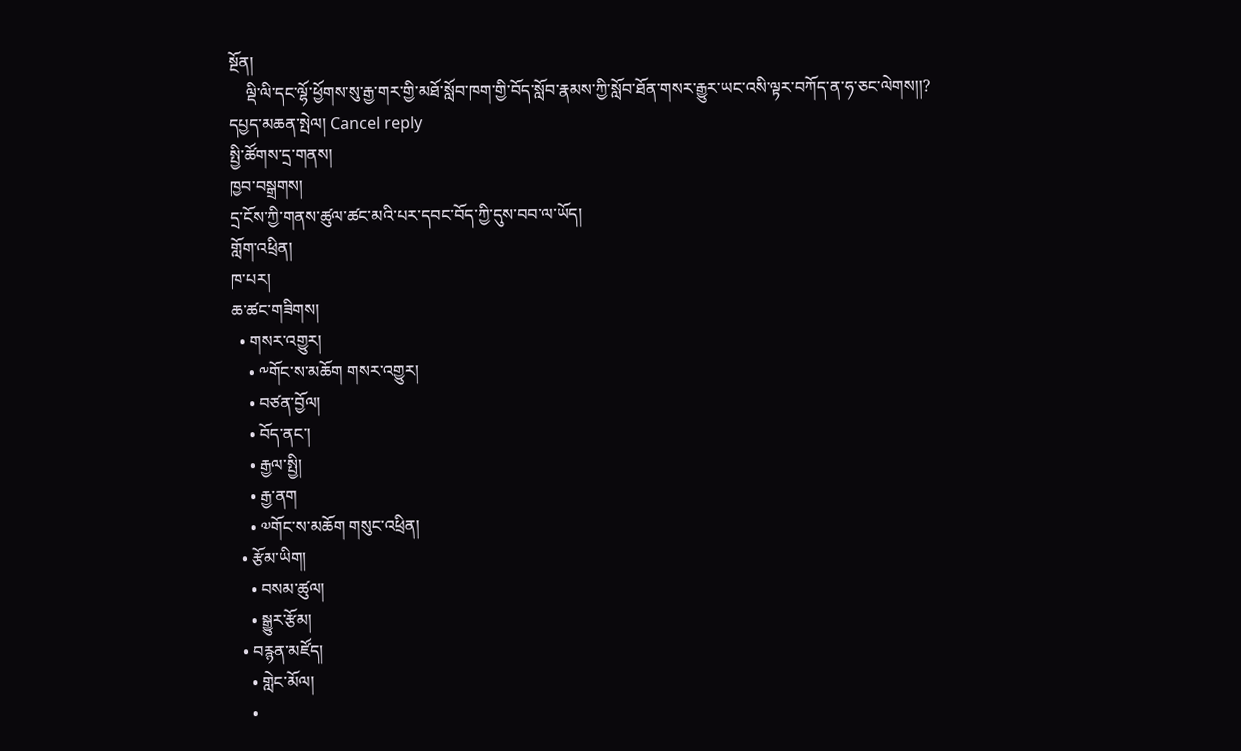སྔོན།
    ལྡི་ལི་དང་ལྷོ་ཕྱོགས་སུ་རྒྱ་གར་གྱི་མཐོ་སློབ་ཁག་གྱི་བོད་སློབ་རྣམས་ཀྱི་སློབ་ཐོན་གསར་རྒྱུར་ཡང་འསི་ལྟར་བཀོད་ན་ཧ་ཅང་ལེགས།།?
དཔྱད་མཆན་སྤེལ། Cancel reply
སྤྱི་ཚོགས་དྲ་གནས།
ཁྱབ་བསྒྲགས།
དྲ་ངོས་ཀྱི་གནས་ཚུལ་ཚང་མའི་པར་དབང་བོད་ཀྱི་དུས་བབ་ལ་ཡོད།
གློག་འཕྲིན།
ཁ་པར།
ཆ་ཚང་གཟིགས།
  • གསར་འགྱུར།
    • ༸གོང་ས་མཆོག གསར་འགྱུར།
    • བཙན་བྱོལ།
    • བོད་ནང་།
    • རྒྱལ་སྤྱི།
    • རྒྱ་ནག
    • ༧གོང་ས་མཆོག གསུང་འཕྲིན།
  • རྩོམ་ཡིག།
    • བསམ་ཚུལ།
    • སྒྱུར་རྩོམ།
  • བརྙན་མཛོད།
    • གླེང་མོལ།
    •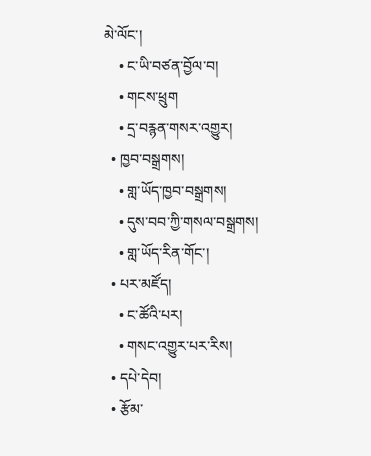མེ་ལོང་།
    • ང་ཡི་བཙན་བྱོལ་བ།
    • གངས་ཕྲུག
    • དྲ་བརྙན་གསར་འགྱུར།
  • ཁྱབ་བསྒྲགས།
    • གླ་ཡོད་ཁྱབ་བསྒྲགས།
    • དུས་བབ་ཀྱི་གསལ་བསྒྲགས།
    • གླ་ཡོད་རིན་གོང་།
  • པར་མཛོད།
    • ང་ཚོའི་པར།
    • གསང་འགྱུར་པར་རིས།
  • དཔེ་དེབ།
  • རྩོམ་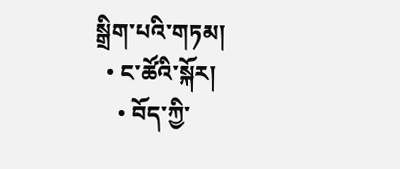སྒྲིག་པའི་གཏམ།
  • ང་ཚོའི་སྐོར།
    • བོད་ཀྱི་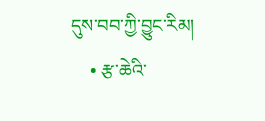དུས་བབ་ཀྱི་བྱུང་རིམ།
    • རྩ་ཆེའི་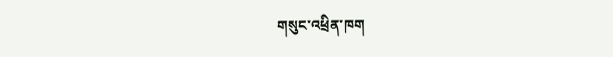གསུང་འཕྲིན་ཁག